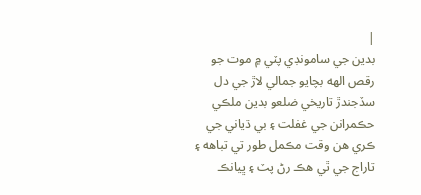|
بدين جي سامونڊي پٽي ۾ موت جو رقص الهه بچايو جمالي لاڙ جي دل سڏجندڙ تاريخي ضلعو بدين ملڪي حڪمرانن جي غفلت ۽ بي ڌياني جي ڪري هن وقت مڪمل طور تي تباهه ۽ تاراج جي ٿي هڪ رڻ پٽ ۽ ڀيانڪ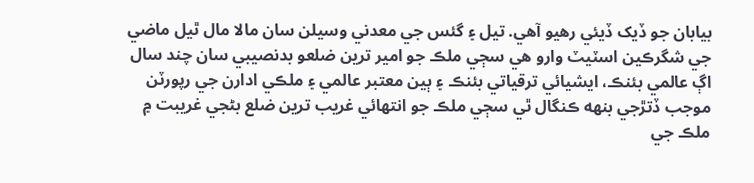بيابان جو ڏيک ڏيئي رهيو آهي. تيل ۽ گئس جي معدني وسيلن سان مالا مال ٿيل ماضي جي شگرڪين اسٽيٽ وارو هي سڄي ملڪ جو امير ترين ضلعو بدنصيبي سان چند سال اڳ عالمي بئنڪ، ايشيائي ترقياتي بئنڪ ۽ ٻين معتبر عالمي ۽ ملڪي ادارن جي رپورٽن موجب ڏتڙجي بنهه ڪنگال ٿي سڄي ملڪ جو انتهائي غريب ترين ضلع بڻجي غريبت ۾ ملڪ جي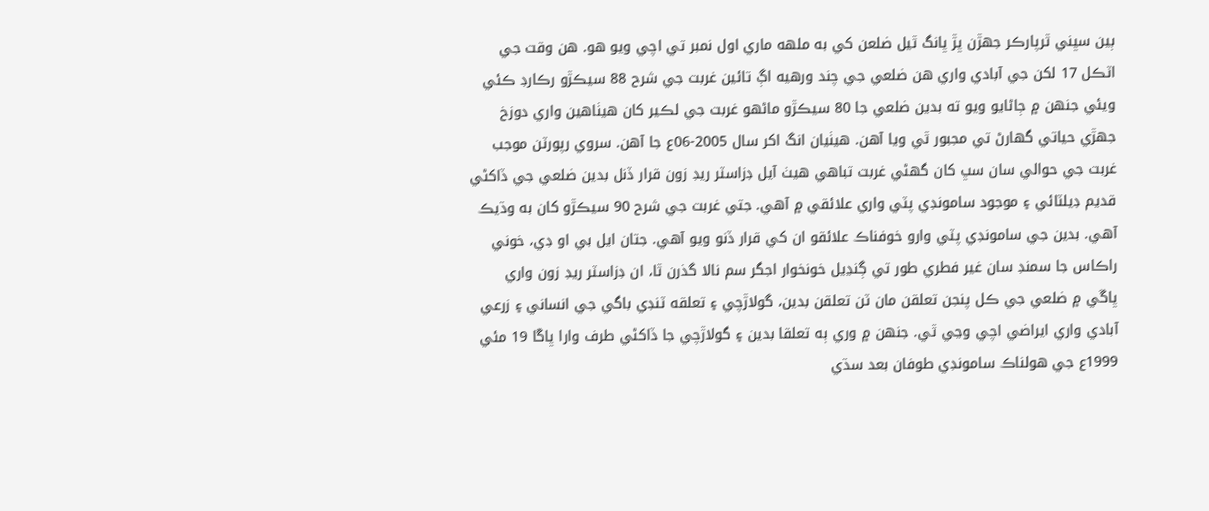ٻين سڀني ٿرپارڪر جهڙن ڀڙ ڀانگ ٿيل ضلعن کي به ملهه ماري اول نمبر تي اچي ويو هو. هن وقت جي اٽڪل 17 لکن جي آبادي واري هن ضلعي جي چند ورهيه اڳ تائين غربت جي شرح 88 سيڪڙو رڪارڊ ڪئي ويئي جنهن ۾ ڄاڻايو ويو ته بدين ضلعي جا 80 سيڪڙو ماڻهو غربت جي لڪير کان هيٺاهين واري دوزخ جهڙي حياتي گهارڻ تي مجبور ٿي ويا آهن. هيٺيان انگ اکر سال 2005-06ع جا آهن. سروي رپورٽن موجب غربت جي حوالي سان سڀ کان گهڻي غربت تباهي هيٺ آيل ڊزاسٽر ريڊ زون قرار ڏنل بدين ضلعي جي ڏاکڻي قديم ڊيلٽائي ۽ موجود سامونڊي پٽي واري علائقي ۾ آهي. جتي غربت جي شرح 90 سيڪڙو کان به وڌيڪ آهي. بدين جي سامونڊي پٽي وارو خوفناڪ علائقو ان کي قرار ڏنو ويو آهي. جتان ايل بي او ڊي، خوني راڪاس جا سمنڊ سان غير فطري طور تي ڳنڍيل خونخوار اجگر سم نالا گذرن ٿا، ان ڊزاسٽر ريڊ زون واري ڀاڱي ۾ ضلعي جي ڪل پنجن تعلقن مان ٽن تعلقن بدين، گولاڙچي ۽ تعلقه ٽنڊي باگي جي انساني ۽ زرعي آبادي واري ايراضي اچي وڃي ٿي. جنهن ۾ وري ٻه تعلقا بدين ۽ گولاڙچي جا ڏاکڻي طرف وارا ڀاڱا 19 مئي 1999ع جي هولناڪ سامونڊي طوفان بعد سڌي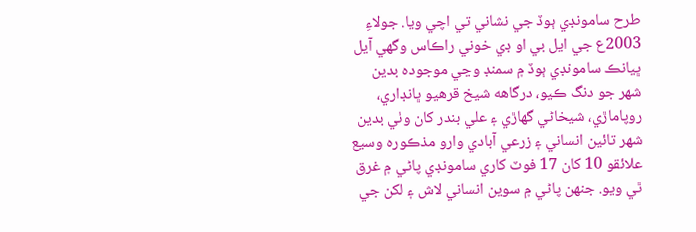طرح سامونڊي ٻوڏ جي نشاني تي اچي ويا. جولاءِ 2003ع جي ايل بي او ڊي خوني راڪاس وگهي آيل ڀيانڪ سامونڊي ٻوڏ ۾ سمنڊ وڃي موجوده بدين شهر جو دنگ ڪيو، درگاهه شيخ قرهيو ڀانڊاري، روپاماڙي، شيخاڻي گهاڙي ۽ علي بندر کان وٺي بدين شهر تائين انساني ۽ زرعي آبادي وارو مذڪوره وسيع علائقو 10 کان 17 فوٽ کاري سامونڊي پاڻي ۾ غرق ٿي ويو. جنهن پاڻي ۾ سوين انساني لاش ۽ لکن جي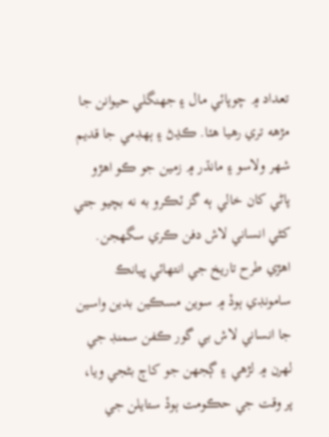تعداد ۾ چوپائي مال ۽ جهنگلي حيوانن جا مڙهه تري رهيا هئا. ڪڍڻ ۽ ٻهڊمي جا قديم شهر ولاسو ۽ مانڌر ۾ زمين جو ڪو اهڙو پاڻي کان خالي ٻه گز ٽڪرو به نه بچيو جتي کڻي انساني لاش دفن ڪري سگهجن. اهڙي طرح تاريخ جي انتهائي ڀيانڪ سامونڊي ٻوڏ ۾ سوين مسڪين بدين واسين جا انساني لاش بي گور ڪفن سمنڊ جي لهرن ۾ لڙهي ۽ ڳجهن جو کاڄ بڻجي ويا، پر وقت جي حڪومت ٻوڏ ستايلن جي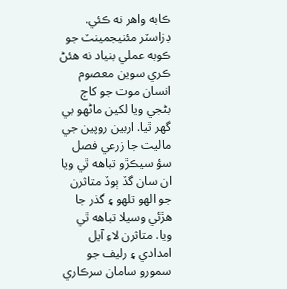ڪابه واهر نه ڪئي. ڊزاسٽر مئنيجمينٽ جو ڪوبه عملي بنياد نه هئڻ ڪري سوين معصوم انسان موت جو کاڄ بڻجي ويا لکين ماڻهو بي گهر ٿيا. اربين روپين جي ماليت جا زرعي فصل سؤ سيڪڙو تباهه ٿي ويا ان سان گڏ ٻوڏ متاثرن جو الهو تلهو ۽ گذر جا هڙئي وسيلا تباهه ٿي ويا. متاثرن لاءِ آيل امدادي ۽ رليف جو سمورو سامان سرڪاري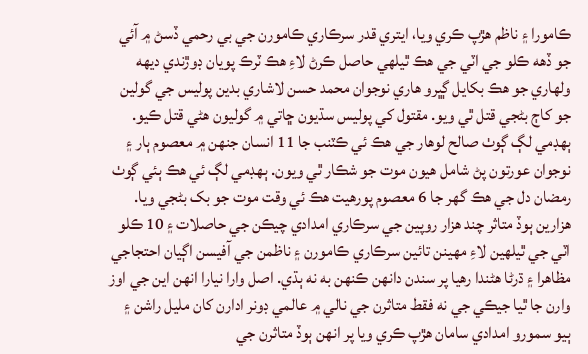ڪامورا ۽ ناظم هڙپ ڪري ويا، ايتري قدر سرڪاري ڪامورن جي بي رحمي ڏسڻ ۾ آئي جو ڏهه ڪلو جي اٽي جي هڪ ٿيلهي حاصل ڪرڻ لاءِ هڪ ٽرڪ پويان ڊوڙندي ديهه ولهاري جو هڪ بکايل ڳڀرو هاري نوجوان محمد حسن لاشاري بدين پوليس جي گولين جو کاڄ بڻجي قتل ٿي ويو. مقتول کي پوليس سڌيون ڇاتي ۾ گوليون هڻي قتل ڪيو. ٻهڊمي لڳ ڳوٺ صالح لوهار جي هڪ ئي ڪٽنب جا 11 انسان جنهن ۾ معصوم ٻار ۽ نوجوان عورتون پڻ شامل هيون موت جو شڪار ٿي ويون. ٻهڊمي لڳ ئي هڪ ٻئي ڳوٺ رمضان دل جي هڪ گهر جا 6 معصوم پورهيت هڪ ئي وقت موت جو بک بڻجي ويا. هزارين ٻوڏ متاثر چند هزار روپين جي سرڪاري امدادي چيڪن جي حاصلات ۽ 10 ڪلو اٽي جي ٿيلهين لاءِ مهينن تائين سرڪاري ڪامورن ۽ ناظمن جي آفيسن اڳيان احتجاجي مظاهرا ۽ ڌرڻا هڻندا رهيا پر سندن دانهن ڪنهن به نه ٻڌي. اصل وارا نيارا انهن اين جي اوز وارن جا ٿيا جيڪي جي نه فقط متاثرن جي نالي ۾ عالمي ڊونر ادارن کان مليل راشن ۽ ٻيو سمورو امدادي سامان هڙپ ڪري ويا پر انهن ٻوڏ متاثرن جي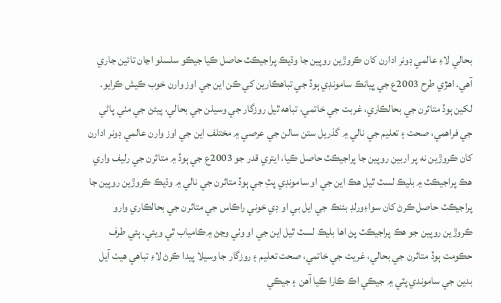بحالي لاءِ عالمي ڊونر ادارن کان ڪروڙين روپين جا وڌيڪ پراجيڪٽ حاصل ڪيا جيڪو سلسلو اڃان تائين جاري آهي. اهڙي طرح 2003ع جي ڀيانڪ سامونڊي ٻوڏ جي تباهڪارين کي ڪن اين جي اوز وارن خوب ڪيش ڪرايو. لکين ٻوڏ متاثرن جي بحالڪاري، غربت جي خاتمي، تباهه ٿيل روزگار جي وسيلن جي بحالي، پيئڻ جي مٺي پاڻي جي فراهمي، صحت ۽ تعليم جي نالي ۾ گذريل ستن سالن جي عرصي ۾ مختلف اين جي اوز وارن عالمي ڊونر ادارن کان ڪروڙين نه پر اربين روپين جا پراجيڪٽ حاصل ڪيا، ايتري قدر جو 2003ع جي ٻوڏ ۾ متاثرن جي رليف واري هڪ پراجيڪٽ ۾ بليڪ لسٽ ٿيل هڪ اين جي او سامونڊي پٽِ جي ٻوڏ متاثرن جي نالي ۾ وڌيڪ ڪروڙين روپين جا پراجيڪٽ حاصل ڪرڻ کان سواءِورلڊ بئنڪ جي ايل بي او ڊي خوني راڪاس جي متاثرن جي بحالڪاري وارو ڪروڙين روپين جو هڪ پراجيڪٽ پڻ اها بليڪ لسٽ ٿيل اين جي او وٺي وڃڻ ۾ڪامياب ٿي ويئي. ٻئي طرف حڪومت ٻوڏ متاثرن جي بحالي، غريت جي خاتمي، صحت تعليم ۽ روزگار جا وسيلا پيدا ڪرڻ لاءِ تباهي هيٺ آيل بدين جي ساموندي پٽي ۾ جيڪي اڪ ڪارا ڪيا آهن ۽ جيڪي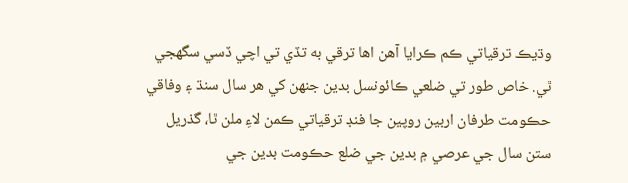وڌيڪ ترقياتي ڪم ڪرايا آهن اها ترقي به تڏي تي اچي ڏسي سگهجي ٿي. خاص طور تي ضلعي ڪائونسل بدين جنهن کي هر سال سنڌ ۽ وفاقي حڪومت طرفان اربين روپين جا فنڊ ترقياتي ڪمن لاءِ ملن ٿا، گذريل ستن سال جي عرصي ۾ بدين جي ضلع حڪومت بدين جي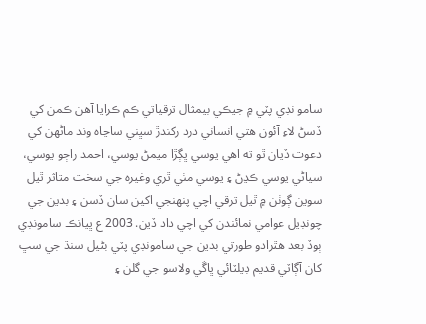سامو نڊي پٽي ۾ جيڪي بيمثال ترقياتي ڪم ڪرايا آهن ڪمن کي ڏسڻ لاءِ آئون هتي انساني درد رکندڙ سڀني ساڃاه وند ماڻهن کي دعوت ڏيان ٿو ته اهي يوسي ڀڳڙا ميمڻ يوسي، احمد راڄو يوسي، سياڻي يوسي ڪڍڻ ۽ يوسي مٺي ٿري وغيره جي سخت متاثر ٿيل سوين ڳوٺن ۾ ٿيل ترقي اچي پنهنجي اکين سان ڏسن ۽ بدين جي چونڊيل عوامي نمائندن کي اچي داد ڏين. 2003 ع ڀيانڪ سامونڊي ٻوڏ بعد هٿرادو طورتي بدين جي سامونڊي پٽي بڻيل سنڌ جي سڀ کان آڳاٽي قديم ڊيلٽائي ڀاڱي ولاسو جي گلن ۽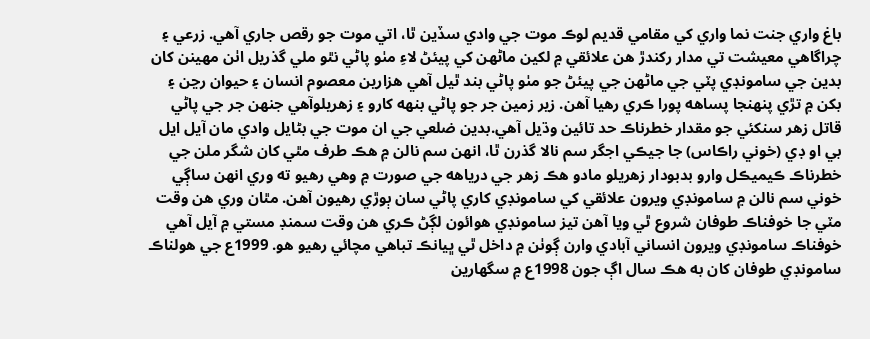باغ واري جنت نما واري کي مقامي قديم لوڪ موت جي وادي سڏين ٿا، اتي موت جو رقص جاري آهي. زرعي ۽ چراگاهي معيشت تي مدار رکندڙ هن علائقي ۾ لکين ماڻهن کي پيئڻ لاءِ مٺو پاڻي نٿو ملي گذريل اٺن مهينن کان بدين جي سامونڊي پٽي جي ماڻهن جي پيئڻ جو مٺو پاڻي بند ٿيل آهي هزارين معصوم انسان ۽ حيوان رڃن ۽ بکن ۾ تڙي پنهنجا پساهه پورا ڪري رهيا آهن. زير زمين جر جو پاڻي بنهه کارو ۽ زهريلوآهي جنهن جر جي پاڻي قاتل زهر سنکئي جو مقدار خطرناڪ حد تائين وڌيل آهي.بدين ضلعي جي ان موت جي بڻايل وادي مان آيل ايل بي او ڊي (خوني راڪاس) جا جيڪي اجگر سم نالا گذرن ٿا، انهن سم نالن ۾ هڪ طرف مٿي کان شگر ملن جي خطرناڪ ڪيميڪل وارو بدبودار زهريلو مادو هڪ زهر جي درياهه جي صورت ۾ وهي رهيو ته وري انهن ساڳي خوني سم نالن ۾ سامونڊي ويرون علائقي کي سامونڊي کاري پاڻي سان ٻوڙي رهيون آهن. مٿان وري هن وقت مٽي جا خوفناڪ طوفان شروع ٿي ويا آهن تيز سامونڊي هوائون لڳڻ ڪري هن وقت سمنڊ مستي ۾ آيل آهي خوفناڪ سامونڊي ويرون انساني آبادي وارن ڳوٺن ۾ داخل ٿي ڀيانڪ تباهي مچائي رهيو هو. 1999ع جي هولناڪ سامونڊي طوفان کان به هڪ سال اڳ جون 1998ع ۾ سگهارين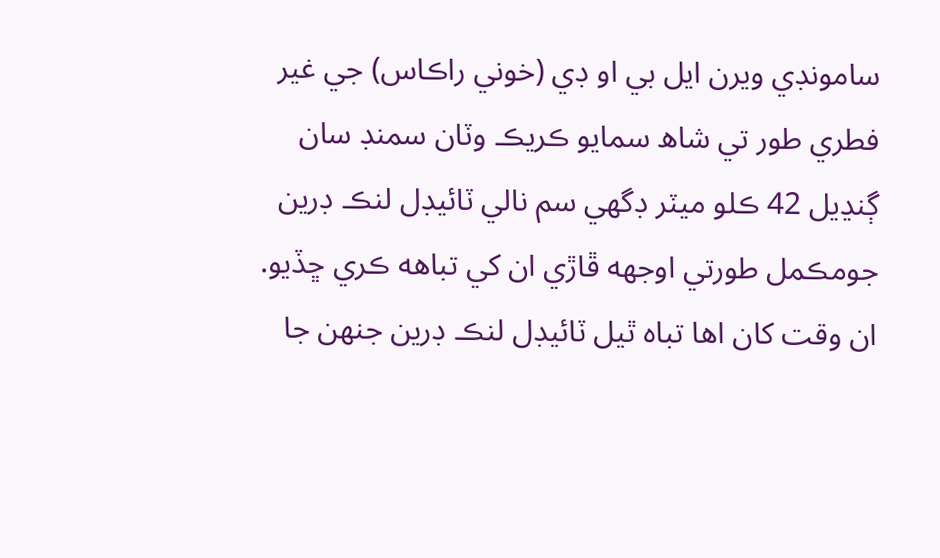سامونڊي ويرن ايل بي او ڊي (خوني راڪاس) جي غير فطري طور تي شاھ سمايو ڪريڪ وٽان سمنڊ سان ڳنڍيل 42 ڪلو ميٽر ڊگھي سم نالي ٽائيڊل لنڪ ڊرين جومڪمل طورتي اوجهه ڦاڙي ان کي تباهه ڪري ڇڏيو. ان وقت کان اها تباه ٿيل ٽائيڊل لنڪ ڊرين جنهن جا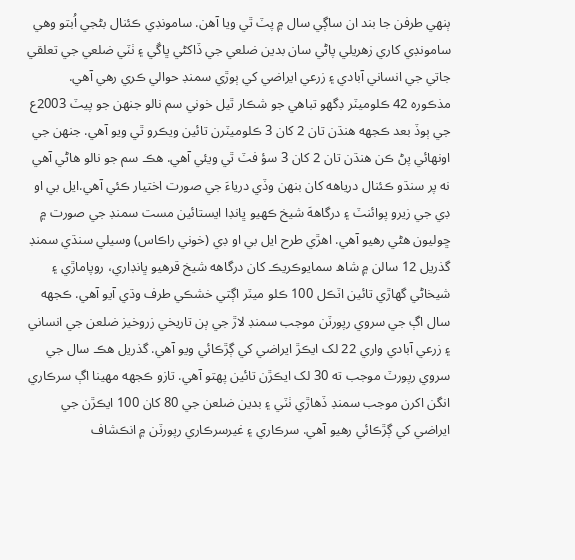ٻنهي طرفن جا بند ان ساڳي سال ۾ پٽ ٿي ويا آهن. سامونڊي ڪئنال بڻجي اُبتو وهي سامونڊي کاري زهريلي پاڻي سان بدين ضلعي جي ڏاکڻي ڀاڱي ۽ ٺٽي ضلعي جي تعلقي جاتي جي انساني آبادي ۽ زرعي ايراضي کي ٻوڙي سمنڊ حوالي ڪري رهي آهي. مذڪوره 42 ڪلوميٽر ڊگھو تباهي جو شڪار ٿيل خوني سم نالو جنهن جو پيٽ 2003ع جي ٻوڏ بعد ڪجهه هنڌن تان 2 کان 3 ڪلوميٽرن تائين ويڪرو ٿي ويو آهي. جنهن جي اونهائي پڻ ڪن هنڌن تان 2 کان 3 سؤ فٽ ٿي ويئي آهي. هڪ سم جو نالو هاڻي آهي نه پر سنڌو ڪئنال درياهه کان بنهن وڏي درياءَ جي صورت اختيار ڪئي آهي.ايل بي او ڊي جي زيرو پوائنٽ ۽ درگاههَ شيخ ڪهيو ڀانڊا ايستائين مست سمنڊ جي صورت ۾ ڇوليون هڻي رهيو آهي. اهڙي طرح ايل بي او ڊي (خوني راڪاس) وسيلي سنڌي سمنڊ گذريل 12 سالن ۾ شاھ سمايوڪريڪ کان درگاهه شيخ قرهيو ڀانڊاري، روپاماڙي ۽ شيخاڻي گھاڙي تائين اٽڪل 100 ڪلو ميٽر اڳتي خشڪي طرف وڌي آيو آهي. ڪجھه سال اڳ جي سروي رپورٽن موجب سمنڊ لاڙ جي ٻن تاريخي زروخيز ضلعن جي انساني ۽ زرعي آبادي واري 22 لک ايڪڙ ايراضي کي ڳڙڪائي ويو آهي. گذريل هڪ سال جي سروي رپورٽ موجب ته 30 لک ايڪڙن تائين پهتو آهي. تازو ڪجهه مهينا اڳ سرڪاري انگن اکرن موجب سمنڊ ڏهاڙي ٺٽي ۽ بدين ضلعن جي 80 کان 100 ايڪڙن جي ايراضي کي ڳڙڪائي رهيو آهي. سرڪاري ۽ غيرسرڪاري رپورٽن ۾ انڪشاف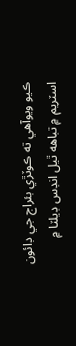ڪيو ويوآهي ته ڪوٽڙي بئراج جي ڊائون اسٽريم ۾ تباهه ٿيل انڊس ڊيلٽا ۾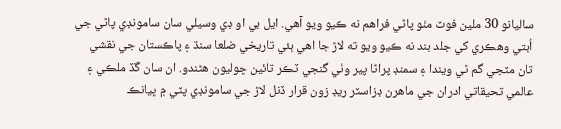ساليانو 30 ملين فوٽ مٺو پاڻي فراهم نه ڪيو ويو آهي. ايل بي او ڊي وسيلي سان سامونڊي پاڻي جي اُبتي وهڪري کي جلد بند نه ڪيو ويو ته لاڙ جا اهي ٻئي تاريخي ضلعا سنڌ ۽ پاڪستان جي نقشي تان مٽجي گم ٿي ويندا ۽ سمنڊ پراڻا پير وٺي گنجي ٽڪر تائين ڇوليون هڻندو. ان سان گڏ ملڪي ۽ عالمي تحيقاتي ادران جي ماهرن ڊزاسٽر ريڊ زون قرار ڏنل لاڙ جي سامونڊي پٽي ۾ ڀيانڪ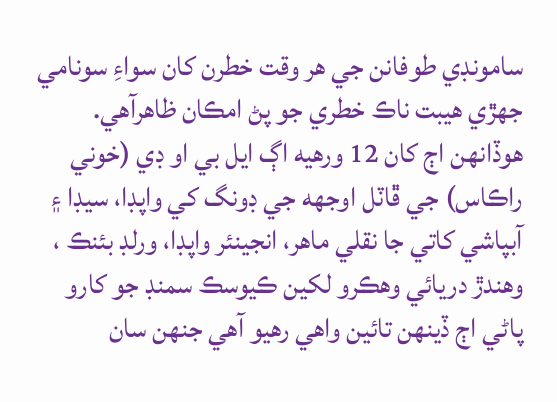سامونڊي طوفانن جي هر وقت خطرن کان سواءِ سونامي جھڙي هيبت ناڪ خطري جو پڻ امڪان ظاهرآهي. هوڏانهن اڄ کان 12 ورهيه اڳ ايل بي او ڊي (خوني راڪاس) جي ڦاٽل اوجھه جي ڊونگ کي واپڊا، سيڊا ۽ آبپاشي کاتي جا نقلي ماهر، انجينئر واپڊا، ورلڊ بئنڪ ، وهندڙ دريائي وهڪرو لکين ڪيوسڪ سمنڊ جو کارو پاڻي اڄ ڏينهن تائين واهي رهيو آهي جنهن سان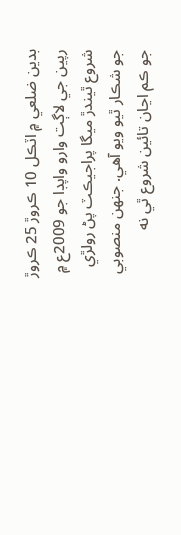بدين ضلعي ۾ اٽڪل 10 ڪروڙ 25 ڪروڙ رپين جي لاڳت وارو واپڊا جو 2009ع ۾ شروع ٿيندڙ ميگا پراجيڪٽ پڻ رولڙي جو شڪار ٿيو ويو آهي. جنهن منصوبي جو ڪم اڃان تائين شروع ٿي نه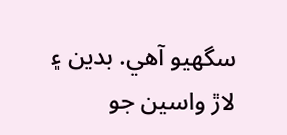سگهيو آهي. بدين ۽ لاڙ واسين جو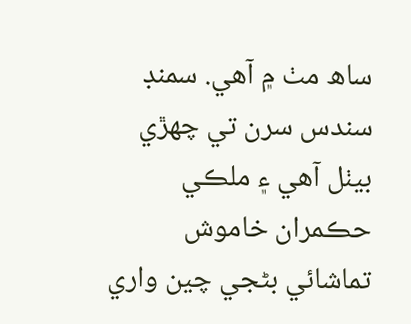ساھ مٺ ۾ آهي. سمنڊ سندس سرن تي چهڙي بيٺل آهي ۽ ملڪي حڪمران خاموش تماشائي بڻجي چين واري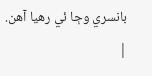بانسري وڄا ئي رهيا آهن.
|